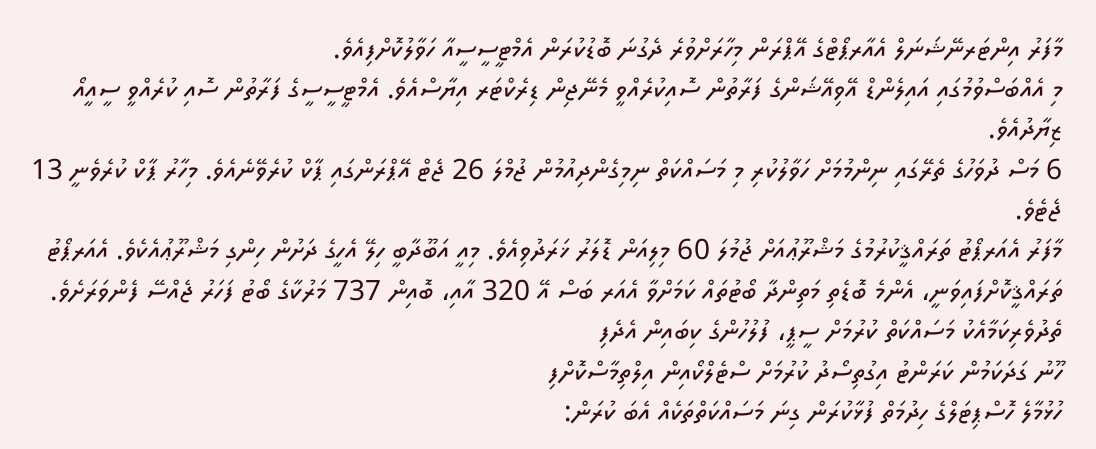މާފަރު އިންޓަރނޭޝަނަލް އެއާރޕޯޓްގެ އޭޕްރަން މިހާރަށްވުރެ ދެގުނަ ބޮޑުކުރަން އެމްޓީސީސީއާ ހަވާލުކޮށްފިއެވެ.
މި އެއްބަސްވުމުގައި އައިލެންޑް އޭވިއޭޝަންގެ ފަރާތުން ސޮއިކުރެއްވީ މެނޭޖިން ޑިރެކްޓަރ އިޔާސްއެވެ. އެމްޓީސީސީގެ ފަރާތުން ސޮއި ކުރެއްވީ ސީއީއޯ ޒިޔާދުއެވެ.
6 މަސް ދުވަހުގެ ތެރޭގައި ނިންމުމަށް ހަވާލުކުރި މި މަސައްކަތް ނިމިގެންދިއުމުން ޖުމްލަ 26 ޖެޓް އޭޕްރަންގައި ޕާކް ކުރެވޭނެއެވެ. މިހާރު ޕާކް ކުރެވެނީ 13 ޖެޓެވެ.
މާފަރު އެއަރޕޯޓު ތަރައްޤީކުރުމުގެ މަޝްރޫޢުއަށް ޖުމުލަ 60 މިލިއަން ޑޮލަރު ޚަރަދުވިއެވެ. މިއީ އަބޫދާބީ ހިލޭ އެހީގެ ދަށުން ހިންގި މަޝްރޫޢުއެކެވެ. އެއަރޕޯޓު ތަރައްޤީކޮށްފައިވަނީ، އެންމެ ބޮޑެތި މަތިންދާ ބޯޓުތައް ކަމަށްވާ އެއަރ ބަސް އޭ 320 އާއި، ބޮއިން 737 މަރުކާގެ ބޯޓު ފަހަރު ޖެއްސޭ ފެންވަރަށެވެ.
ތެދުވެރިކަމާއެކު މަސައްކަތް ކުރުމަށް ސީޕީ، ފުލުހުންގެ ކިބައިން އެދެފި
ހޫނު ގަދަކަމުން ކަރަންޓު އިގުތިސޯދު ކުރުމަށް ސްޓެލްކޯއިން އިލްތިމާސްކޮށްފި
ހުޅުމާލެ ހޮސްޕިޓަލްގެ ހިދުމަތް ފުޅާކުރަން ގިނަ މަސައްކަތްތަކެއް އެބަ ކުރަން: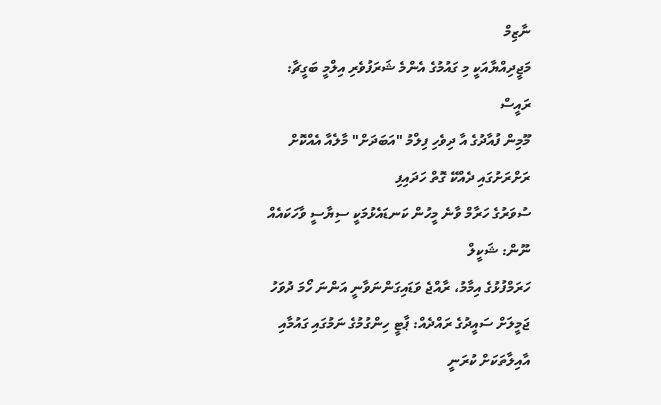ނާޒިމް
މަޖީދިއްޔާއަކީ މި ގައުމުގެ އެންމެ ޝަރަފުވެރި އިލްމީ ބަގީޗާ: ރައީސް
މޫމިން ފުއާދުގެ އާ ދިވެހި ފިލްމު "އަބަދަށް" މާލެއާ އެއްކޮށް ރަށްރަށުގައި ދެއްކޭ ގޮތް ހަދައިފި
ސުވަރުގެ ހަރާމް ވާނެ މީހުން ކަނޑައެޅުމަކީ ސިޔާސީ ވާހަކައެއް ނޫން: ޝަކީލް
ހަރަމްފުޅުގެ އިމާމު، ރާއްޖެ ވަޑައިގަންނަވާނީ އަންނަ ހޯމަ ދުވަހު
ޖަމީލަށް ސައީދުގެ ރައްދެއް: ޕާޓީ ހިންގުމުގެ ނަމުގައި ގައުމާއި އާއިލާތަކަށް ކުރަނީ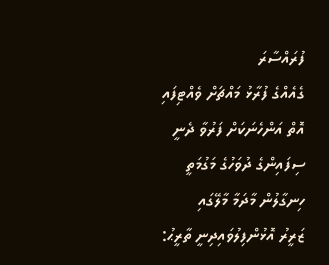ފުރައްސާރަ
ގެއެއްގެ ފުރާޅު މައްޗަށް ވެއްޓިފައި އޮތް އަންހެނަކަށް ފަރުވާ ދެނީ
ސިފައިންގެ ދުވަހުގެ މަގުމަތީ ހިނގާލުން މާދަމާ މާލޭގައި
ޒަރީރު އޮޅުންފިލުވައިދިނީ ތާރީޙު: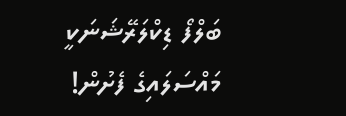ބަލްފޯ ޑިކްލަރޭޝަނަކީ މައްސަލައިގެ ފެށުން!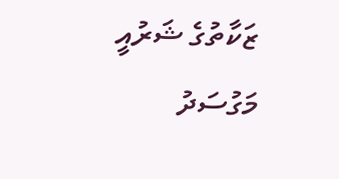ޒަކާތުގެ ޝަރުއީ މަގުސަދު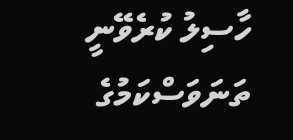ހާސިލު ކުރެވޭނީ ތަނަވަސްކަމުގެ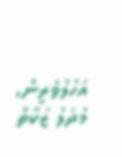އަހުލުވެރީން، މުދަލު ޒަކާތް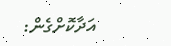އަދާކޮށްގެން: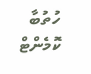ހުތުބާ
ކޮމެންޓް